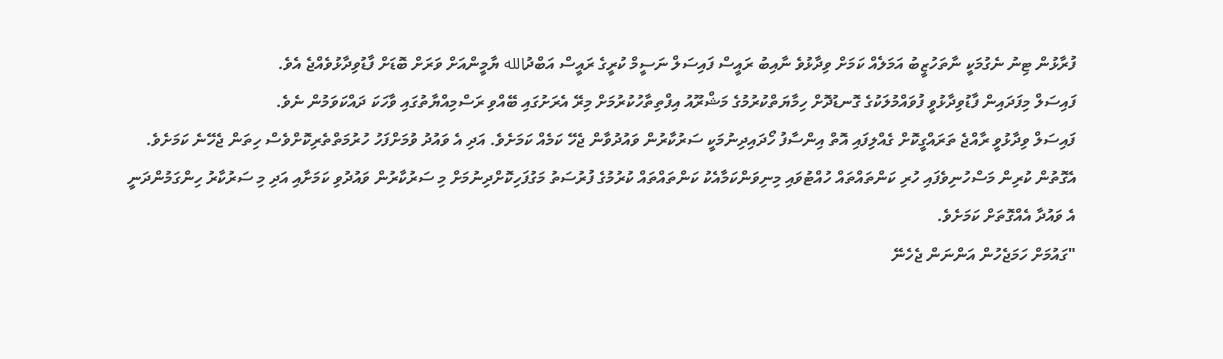ފުރާޅުން ޓިނު ނެގުމަކީ ނާތަހުޒީބު އަމަލެއް ކަމަށް ވިދާޅުވެ ނާއިބު ރައީސް ފައިސަލް ނަސީމް ކުރީގެ ރައީސް އަބްދުالله ޔާމީންއަށް ވަރަށް ބޮޑަށް ފާޑުވިދާޅުވެއްޖެ އެވެ.
ފައިސަލް މިފަދައިން ފާޑުވިދާޅުވީ ފުވައްމުލަކުގެ ގޮނޑުދޮށް ހިމާޔަތްކުރުމުގެ މަޝްރޫއު އިފްތިތާހުކުރުމަށް މިރޭ އެރަށުގައި ބޭއްވި ރަސްމިއްޔާތުގައި ވާހަކަ ދައްކަވަމުން ނެވެ.
ފައިސަލް ވިދާޅުވީ ރާއްޖެ ތަރައްގީކޮށް ގެއްލިފައި އޮތް އިންސާފު ހޯދައިދިނުމަކީ ސަރުކާރުން ވައުދުވާން ޖެހޭ ކަމެއް ކަމަށެވެ. އަދި އެ ވައުދު ވުމަށްފަހު ހުރުމަތްތެރިކޮށްވެސް ހިތަން ޖެހޭނެ ކަމަށެވެ.
އެގޮތުން ކުރިން މަސްހުނިވެފައި ހުރި ކަންތައްތައް ހުއްޓުވައި މިނިވަންކަމާއެކު ކަންތައްތައް ކުރުމުގެ ފުރުސަތު މަގުފަހިކޮށްދިނުމަށް މި ސަރުކާރުން ވައުދުވި ކަމަށާއި އަދި މި ސަރުކާރު ހިންގަމުންދަނީ އެ ވައުދާ އެއްގޮތަށް ކަމަށެވެ.
"ގައުމަށް ހަމަޖެހުން އަންނަން ޖެހެނޭ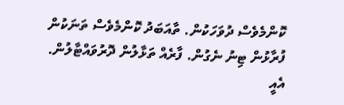ކޮންމެވެސް ދުވަހަކުން. ތާއަބަދު ކޮންމެވެސް ތަނަކުން ފުރާޅުން ޓިނު ނެގުން. ފާރެއް ތަޅާލުން ދޮރުވައްޓާލުން. އެއީ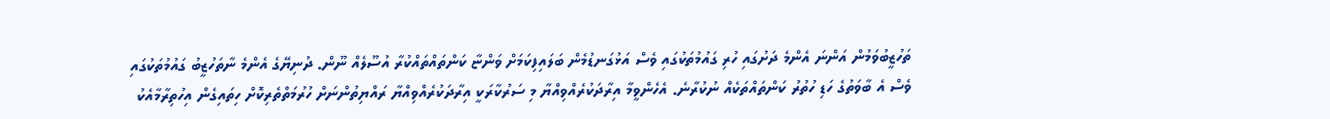ތަހުޒީބުވަމުން އަންނަ އެންމެ ދަށުގައި ހުރި ގައުމުތަކުގައި ވެސް އަޅުގަނޑުމެން ބަލައިފިކަމަށް ވަންޏާ ކަންތައްތައްކުރާ އުސޫލެއް ނޫން. ދުނިޔޭގެ އެންމެ ނާތަހުޒީބު ގައުމުތަކުގައި ވެސް އެ ބާވަތުގެ ހަޑި ހުތުރު ކަންތައްތަކެއް ނުކުރާނެ. އެހެންވީމާ އިރާދަކުރެއްވިއްޔާ މި ސަރުކާރަކީ އިރާދަކުރެއްވިއްޔާ ރައްޔިތުންނަށް ހުރުމަތްތެރިކޮށް ހިތައިގެން އިހުތިރާމާއެކު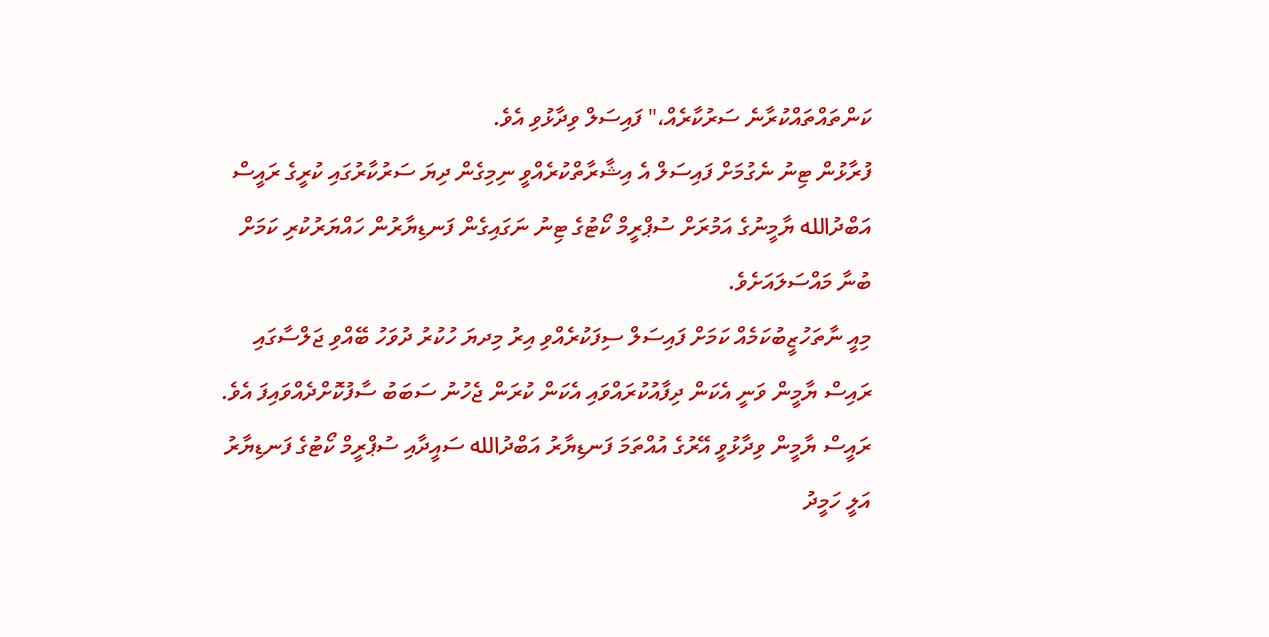ކަންތައްތައްކުރާނެ ސަރުކާރެއް،" ފައިސަލް ވިދާޅުވި އެވެ.
ފުރާޅުން ޓިނު ނެގުމަށް ފައިސަލް އެ އިޝާރާތްކުރެއްވީ ނިމިގެން ދިޔަ ސަރުކާރުގައި ކުރީގެ ރައީސް އަބްދުالله ޔާމީނުގެ އަމުރަށް ސުޕްރީމް ކޯޓުގެ ޓިނު ނަގައިގެން ފަނޑިޔާރުން ހައްޔަރުކުރި ކަމަށް ބުނާ މައްސަލައަށެވެ.
މިއީ ނާތަހުޒީބުކަމެއް ކަމަށް ފައިސަލް ސިފަކުރެއްވި އިރު މިދޔަ ހުކުރު ދުވަހު ބޭއްވި ޖަލްސާގައި ރައިސް ޔާމީން ވަނީ އެކަން ދިފާއުކުރައްވައި އެކަން ކުރަން ޖެހުނު ސަބަބު ސާފުކޮށްދެއްވައިފަ އެވެ.
ރައީސް ޔާމީން ވިދާޅުވީ އޭރުގެ އުއްތަމަ ފަނޑިޔާރު އަބްދުالله ސައީދާއި ސުޕްރީމް ކޯޓުގެ ފަނޑިޔާރު އަލީ ހަމީދު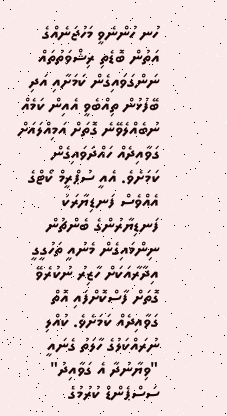ހުނ ހުންނެވީ މަހުޖަނެއްގެ އަތުން ބޮޑެތި ރިޝްވަތުތައް ނަންގަވައިގެން ކަމަށާއި އަދި ބޭފުޅުން ތިއްބެވީ އެއިން ކަމެއް ނުބެއްލެވޭނެ ގޮތަށް އަމިއްލައަށް ގަވާއިދެއް ހައްދަވައިގެން ކަމަށެވެ. އެއީ ސުޕްރީމް ކޯޓްގެ އެއްވެސް ފަނޑިޔާރަކު ފަނޑިޔާރުންގެ ބެންޗުން ނިންމައިގެން މެނުއީ ތަހުގީގީ އިދާރާއަކަށް ހާޒިރު ނުކުރެވޭ ގޮތަށް ފާސްކޮށްފައި އޮތް ގަވާއިދެއް ކަމަށެވެ. ކުއްލި ނުރައްކަލުގެ ހާލަތު ގެނައީ "ވިޔާނުދާ އެ ގަވާއިދު" ސަސްޕެންޑް ކުރުމުގެ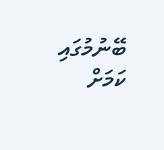ބޭނުމުގައި ކަމަށް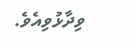ވިދާޅުވިއެވެ.